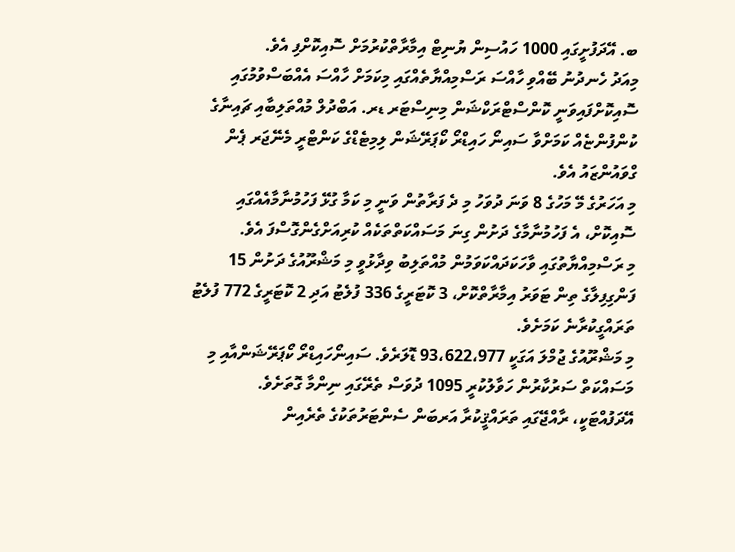ބ. އޭދަފުށީގައި 1000 ހައުސިން ޔުނިޓް އިމާރާތްކުރުމަށް ސޮއިކޮށްފި އެވެ.
މިއަދު ހެނދުނު ބޭއްވި ހާއްސަ ރަސްމިއްޔާތެއްގައި މިކަމަށް ހާއްސަ އެއްބަސްވުމުގައި ސޮއިކޮށްފައިވަނީ ކޮންސްޓްރަކްޝަން މިނިސްޓަރ ޑރ. އަބްދުލް މުއްތަލިބާއި ޗައިނާގެ ކުންފުންޏެއް ކަމަށްވާ ސައިނޯ ހައިޑްރޯ ކޯޕަރޭޝަން ލިމިޓެޑްގެ ކަންޓްރީ މެނޭޖަރ ޕެން ގްވައުންޒައު އެވެ.
މި އަހަރުގެ މޭ މަހުގެ 8 ވަނަ ދުވަހު މި ދެ ފަރާތުން ވަނީ މި ކަމާ ގުޅޭ ފަހުމުނާމާއެއްގައި ސޮއިކޮށް، އެ ފަހުމުނާމާގެ ދަށުން ގިނަ މަސައްކަތްތަކެއް ކުރިއަށްގެންގޮސްފަ އެވެ.
މި ރަސްމިއްޔާތުގައި ވާހަކަދައްކަވަމުން މުއްތަލިބު ވިދާޅުވީ މި މަޝްރޫއުގެ ދަށުން 15 ފަންގިފިލާގެ ތިން ޓަވަރު އިމާރާތްކޮށް، 3 ކޮޓަރީގެ 336 ފުލެޓު އަދި 2 ކޮޓަރީގެ 772 ފުލެޓު ތަރައްގީކުރާނެ ކަމަށެވެ.
މި މަޝްރޫއުގެ ޖުމްލަ އަގަކީ 93،622،977 ޑޮލަރެވެ. ސައިނޯހައިޑްރޯ ކޯޕަރޭޝަންއާއި މި މަސައްކަތް ސަރުކާރުން ހަވާލުކުރީ 1095 ދުވަސް ތެރޭގައި ނިންމާ ގޮތަށެވެ.
އޭދަފުއްޓަކީ، ރާއްޖޭގައި ތަރައްޤީކުރާ އަރބަން ސެންޓަރުތަކުގެ ތެރެއިން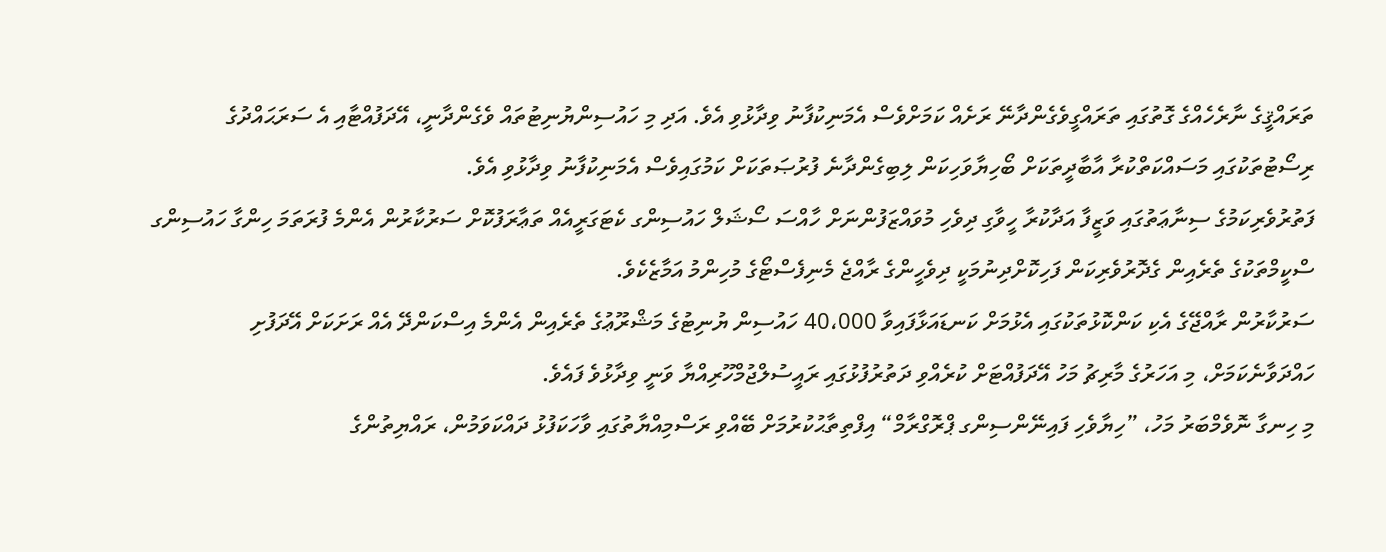ތަރައްޤީގެ ނާރެހެއްގެ ގޮތުގައި ތަރައްގީވެގެންދާނޭ ރަށެއް ކަމަށްވެސް އެމަނިކުފާނު ވިދާޅުވި އެވެ. އަދި މި ހައުސިންޔުނިޓުތައް ވެގެންދާނީ، އޭދަފުއްޓާއި އެ ސަރަޙައްދުގެ ރިސޯޓުތަކުގައި މަސައްކަތްކުރާ އާބާދީތަކަށް ބޯހިޔާވަހިކަން ލިބިގެންދާނެ ފުރުޞަތަކަށް ކަމުގައިވެސް އެމަނިކުފާނު ވިދާޅުވި އެވެ.
ފަތުރުވެރިކަމުގެ ސިނާޢަތުގައި ވަޒީފާ އަދާކުރާ ހީވާގި ދިވެހި މުވައްޒަފުންނަށް ހާއްސަ ސޯޝަލް ހައުސިންގ ކެޓަގަރީއެއް ތަޢާރަފުކޮށް ސަރުކާރުން އެންމެ ފުރަތަމަ ހިންގާ ހައުސިންގ ސްކީމްތަކުގެ ތެރެއިން ގެދޮރުވެރިކަން ފަހިކޮށްދިނުމަކީ ދިވެހީންގެ ރާއްޖެ މެނިފެސްޓޯގެ މުހިންމު އަމާޒެކެވެ.
ސަރުކާރުން ރާއްޖޭގެ އެކި ކަންކޮޅުތަކުގައި އެޅުމަށް ކަނޑައަޅާފައިވާ 40،000 ހައުސިން ޔުނިޓުގެ މަޝްރޫޢުގެ ތެރެއިން އެންމެ އިސްކަންދޭ އެއް ރަށަކަށް އޭދަފުށި ހައްދަވާނެކަމަށް، މި އަހަރުގެ މާރިޗު މަހު އޭދަފުއްޓަށް ކުރެއްވި ދަތުރުފުޅުގައި ރައީސުލްޖުމްހޫރިއްޔާ ވަނީ ވިދާޅުވެ ފައެވެ.
މި ހިނގާ ނޮވެމްބަރު މަހު، ”ހިޔާވެހި ފައިނޭންސިންގ ޕްރޮގްރާމް“ އިފްތިތާޙުކުރުމަށް ބޭއްވި ރަސްމިއްޔާތުގައި ވާހަކަފުޅު ދައްކަވަމުން، ރައްޔިތުންގެ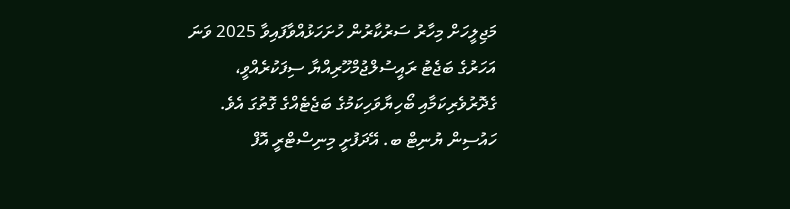މަޖިލީހަށް މިހާރު ސަރުކާރުން ހުށަހަޅުއްވާފައިވާ 2025 ވަނަ އަހަރުގެ ބަޖެޓު ރައީސުލްޖުމްހޫރިއްޔާ ސިފަކުރެއްވީ، ގެދޮރުވެރިކަމާއި ބޯހިޔާވަހިކަމުގެ ބަޖެޓެއްގެ ގޮތުގަ އެވެ.
ހައުސިން ޔުނިޓް ބ. އޭދަފުށީ މިނިސްޓްރީ އޮފް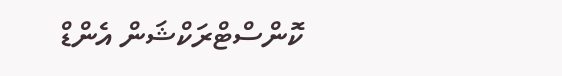ކޮންސްޓްރަކްޝަން އެންޑް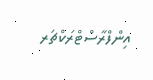އިންފްރާސްޓްރަކްޗަރ